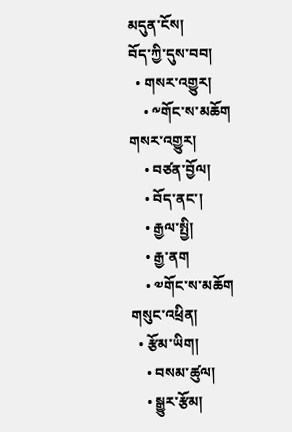མདུན་ངོས།
བོད་ཀྱི་དུས་བབ།
  • གསར་འགྱུར།
    • ༸གོང་ས་མཆོག གསར་འགྱུར།
    • བཙན་བྱོལ།
    • བོད་ནང་།
    • རྒྱལ་སྤྱི།
    • རྒྱ་ནག
    • ༧གོང་ས་མཆོག གསུང་འཕྲིན།
  • རྩོམ་ཡིག།
    • བསམ་ཚུལ།
    • སྒྱུར་རྩོམ།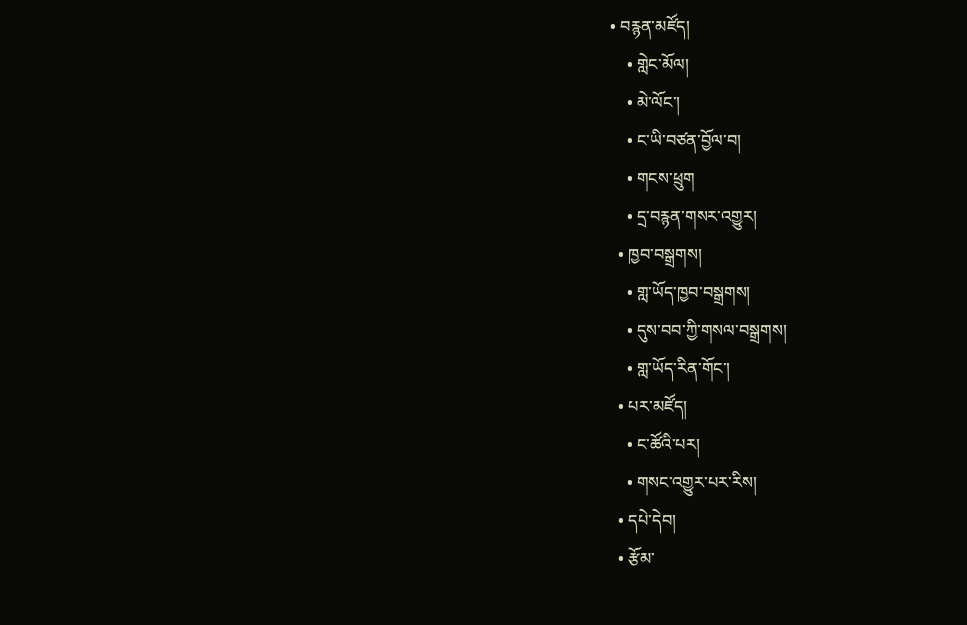• བརྙན་མཛོད།
    • གླེང་མོལ།
    • མེ་ལོང་།
    • ང་ཡི་བཙན་བྱོལ་བ།
    • གངས་ཕྲུག
    • དྲ་བརྙན་གསར་འགྱུར།
  • ཁྱབ་བསྒྲགས།
    • གླ་ཡོད་ཁྱབ་བསྒྲགས།
    • དུས་བབ་ཀྱི་གསལ་བསྒྲགས།
    • གླ་ཡོད་རིན་གོང་།
  • པར་མཛོད།
    • ང་ཚོའི་པར།
    • གསང་འགྱུར་པར་རིས།
  • དཔེ་དེབ།
  • རྩོམ་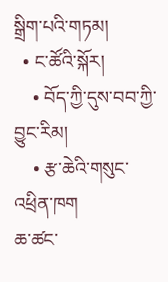སྒྲིག་པའི་གཏམ།
  • ང་ཚོའི་སྐོར།
    • བོད་ཀྱི་དུས་བབ་ཀྱི་བྱུང་རིམ།
    • རྩ་ཆེའི་གསུང་འཕྲིན་ཁག
ཆ་ཚང་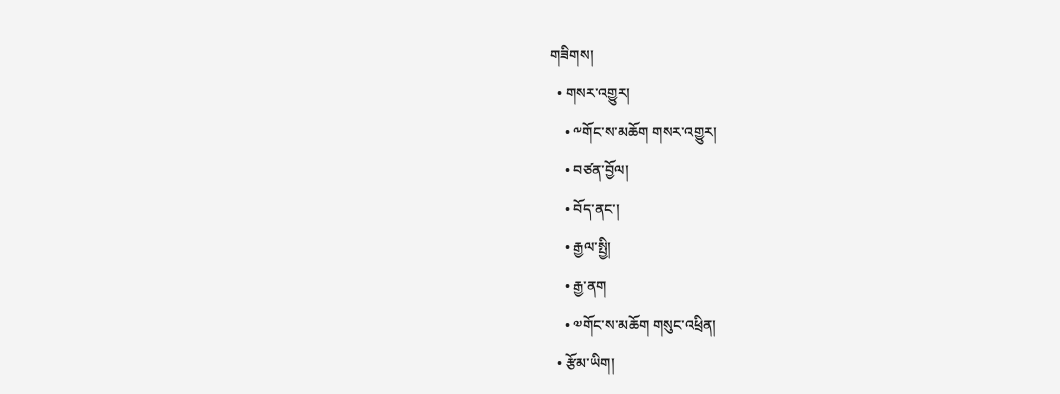གཟིགས།
  • གསར་འགྱུར།
    • ༸གོང་ས་མཆོག གསར་འགྱུར།
    • བཙན་བྱོལ།
    • བོད་ནང་།
    • རྒྱལ་སྤྱི།
    • རྒྱ་ནག
    • ༧གོང་ས་མཆོག གསུང་འཕྲིན།
  • རྩོམ་ཡིག།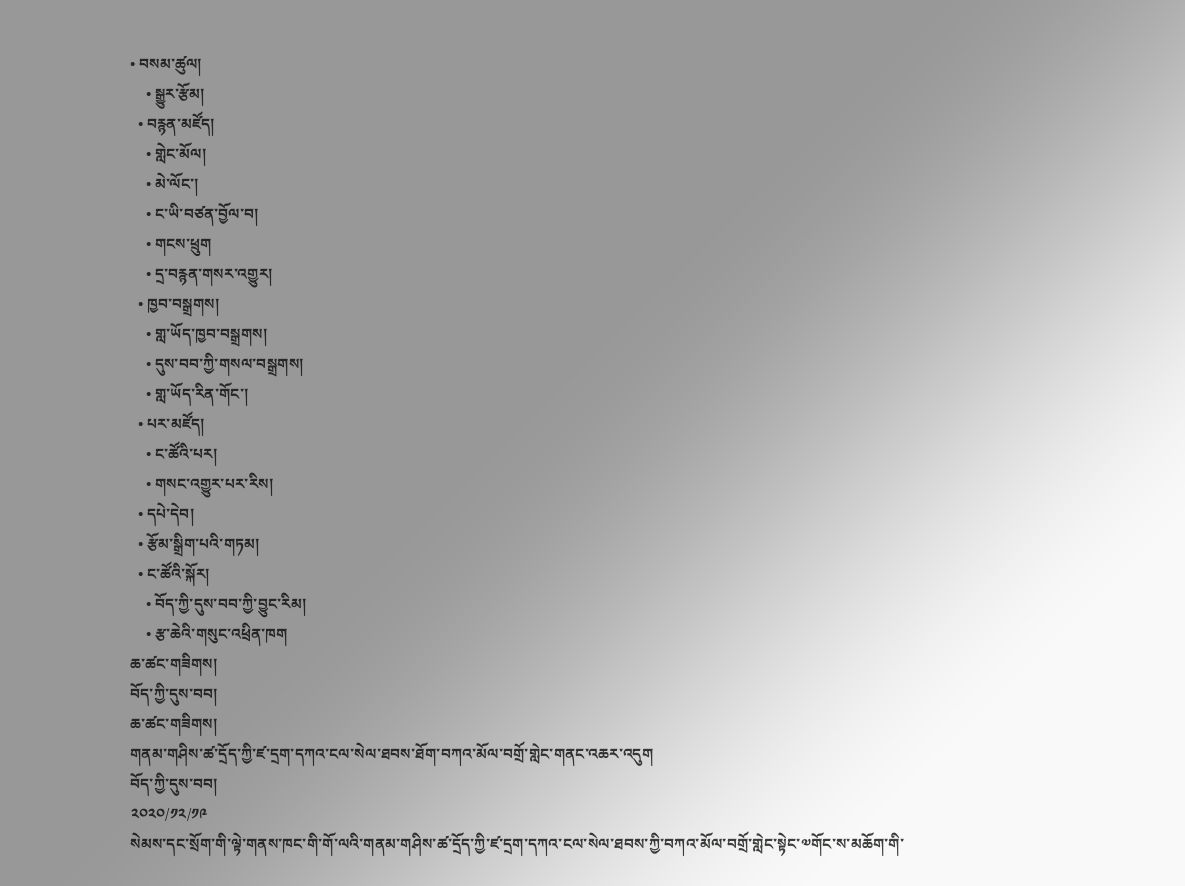• བསམ་ཚུལ།
    • སྒྱུར་རྩོམ།
  • བརྙན་མཛོད།
    • གླེང་མོལ།
    • མེ་ལོང་།
    • ང་ཡི་བཙན་བྱོལ་བ།
    • གངས་ཕྲུག
    • དྲ་བརྙན་གསར་འགྱུར།
  • ཁྱབ་བསྒྲགས།
    • གླ་ཡོད་ཁྱབ་བསྒྲགས།
    • དུས་བབ་ཀྱི་གསལ་བསྒྲགས།
    • གླ་ཡོད་རིན་གོང་།
  • པར་མཛོད།
    • ང་ཚོའི་པར།
    • གསང་འགྱུར་པར་རིས།
  • དཔེ་དེབ།
  • རྩོམ་སྒྲིག་པའི་གཏམ།
  • ང་ཚོའི་སྐོར།
    • བོད་ཀྱི་དུས་བབ་ཀྱི་བྱུང་རིམ།
    • རྩ་ཆེའི་གསུང་འཕྲིན་ཁག
ཆ་ཚང་གཟིགས།
བོད་ཀྱི་དུས་བབ།
ཆ་ཚང་གཟིགས།
གནམ་གཤིས་ཚ་དྲོད་ཀྱི་ཛ་དྲག་དཀའ་ངལ་སེལ་ཐབས་ཐོག་བཀའ་མོལ་བགྲོ་གླེང་གནང་འཆར་འདུག
བོད་ཀྱི་དུས་བབ།
༢༠༢༠/༡༢/༡༩
སེམས་དང་སྲོག་གི་ལྟེ་གནས་ཁང་གི་གོ་ལའི་གནམ་གཤིས་ཚ་དྲོད་ཀྱི་ཛ་དྲག་དཀའ་ངལ་སེལ་ཐབས་ཀྱི་བཀའ་མོལ་བགྲོ་གླེང་སྟེང་༧གོང་ས་མཆོག་གི་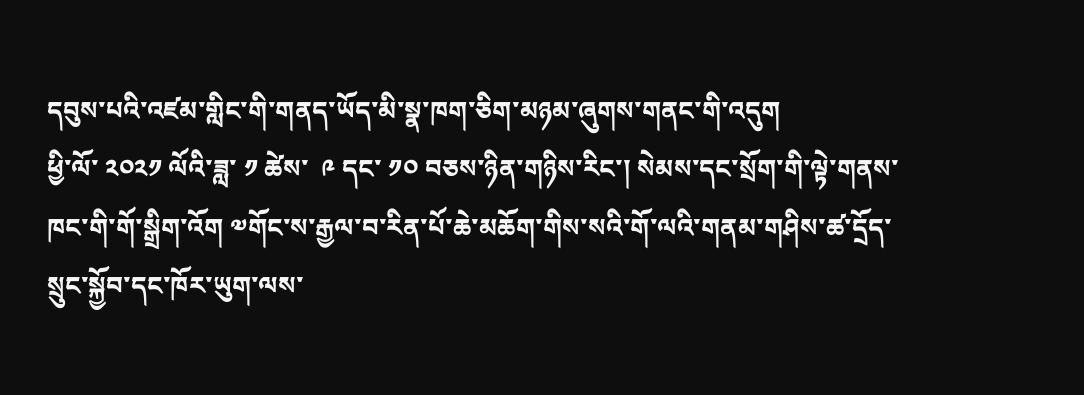དབུས་པའི་འཛམ་གླིང་གི་གནད་ཡོད་མི་སྣ་ཁག་ཅིག་མཉམ་ཞུགས་གནང་གི་འདུག
ཕྱི་ལོ་ ༢༠༢༡ ལོའི་ཟླ་ ༡ ཚེས་  ༩ དང་ ༡༠ བཅས་ཉིན་གཉིས་རིང་། སེམས་དང་སྲོག་གི་ལྟེ་གནས་ཁང་གི་གོ་སྒྲིག་འོག ༧གོང་ས་རྒྱལ་བ་རིན་པོ་ཆེ་མཆོག་གིས་སའི་གོ་ལའི་གནམ་གཤིས་ཚ་དྲོད་སྲུང་སྐྱོབ་དང་ཁོར་ཡུག་ལས་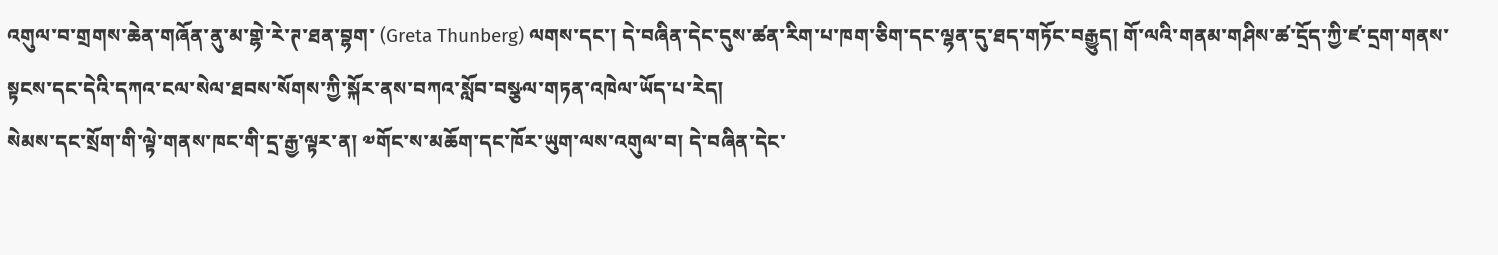འགུལ་བ་གྲགས་ཆེན་གཞོན་ནུ་མ་གྷེ་རེ་ཊ་ཐན་བྷག་ (Greta Thunberg) ལགས་དང་། དེ་བཞིན་དེང་དུས་ཚན་རིག་པ་ཁག་ཅིག་དང་ལྷན་དུ་ཐད་གཏོང་བརྒྱུད། གོ་ལའི་གནམ་གཤིས་ཚ་དྲོད་ཀྱི་ཛ་དྲག་གནས་སྟངས་དང་དེའི་དཀའ་ངལ་སེལ་ཐབས་སོགས་ཀྱི་སྐོར་ནས་བཀའ་སློབ་བསྩལ་གཏན་འཁེལ་ཡོད་པ་རེད།
སེམས་དང་སྲོག་གི་ལྟེ་གནས་ཁང་གི་དྲ་རྒྱ་ལྟར་ན། ༧གོང་ས་མཆོག་དང་ཁོར་ཡུག་ལས་འགུལ་བ། དེ་བཞིན་དེང་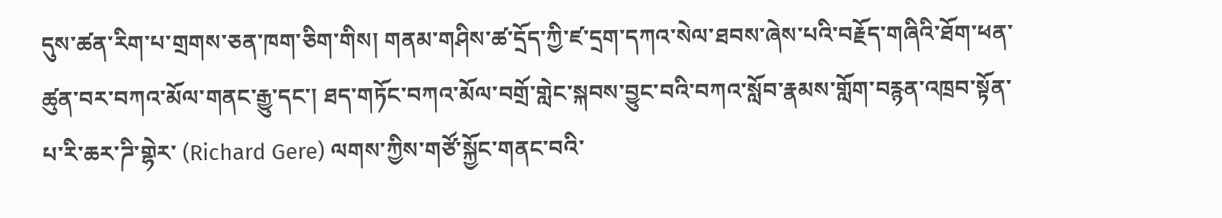དུས་ཚན་རིག་པ་གྲགས་ཅན་ཁག་ཅིག་གིས། གནམ་གཤིས་ཚ་དྲོད་ཀྱི་ཛ་དྲག་དཀའ་སེལ་ཐབས་ཞེས་པའི་བརྗོད་གཞིའི་ཐོག་ཕན་ཚུན་བར་བཀའ་མོལ་གནང་རྒྱུ་དང་། ཐད་གཏོང་བཀའ་མོལ་བགྲོ་གླེང་སྐབས་བྱུང་བའི་བཀའ་སློབ་རྣམས་གློག་བརྙན་འཁྲབ་སྟོན་པ་རི་ཆར་ཌི་གྷེར་ (Richard Gere) ལགས་ཀྱིས་གཙོ་སྐྱོང་གནང་བའི་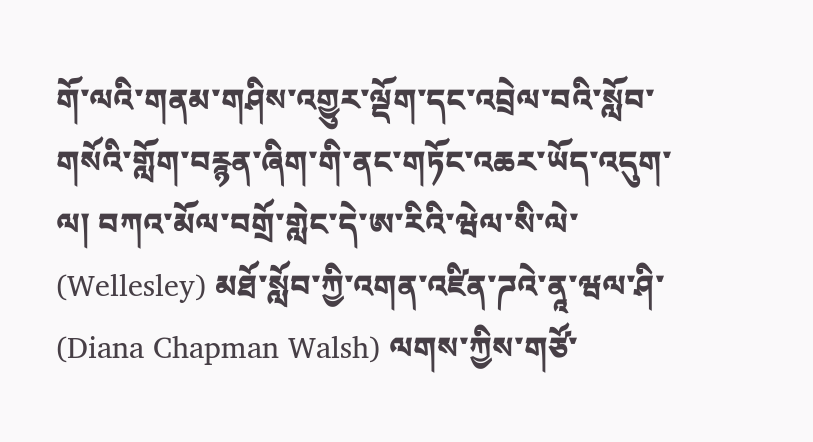གོ་ལའི་གནམ་གཤིས་འགྱུར་ལྡོག་དང་འབྲེལ་བའི་སློབ་གསོའི་གློག་བརྙན་ཞིག་གི་ནང་གཏོང་འཆར་ཡོད་འདུག་ལ། བཀའ་མོལ་བགྲོ་གླེང་དེ་ཨ་རིའི་ཝེལ་སི་ལེ་ (Wellesley) མཐོ་སློབ་ཀྱི་འགན་འཛིན་ཌའེ་ནཱ་ཝལ་ཤི་ (Diana Chapman Walsh) ལགས་ཀྱིས་གཙོ་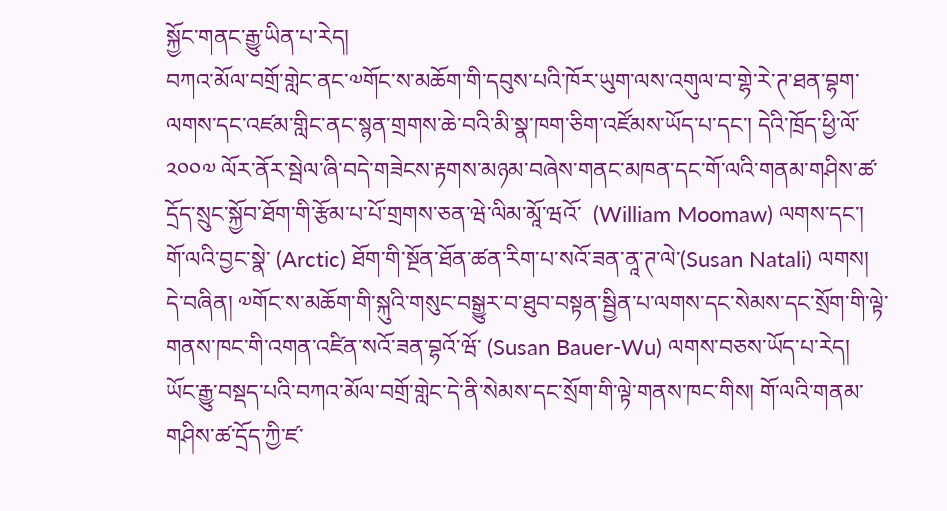སྐྱོང་གནང་རྒྱུ་ཡིན་པ་རེད།
བཀའ་མོལ་བགྲོ་གླེང་ནང་༧གོང་ས་མཆོག་གི་དབུས་པའི་ཁོར་ཡུག་ལས་འགུལ་བ་གྷེ་རེ་ཊ་ཐན་བྷག་ལགས་དང་འཛམ་གླིང་ནང་སྙན་གྲགས་ཆེ་བའི་མི་སྣ་ཁག་ཅིག་འཛོམས་ཡོད་པ་དང་། དེའི་ཁྲོད་ཕྱི་ལོ་ ༢༠༠༧ ལོར་ནོར་སྦེལ་ཞི་བདེ་གཟེངས་རྟགས་མཉམ་བཞེས་གནང་མཁན་དང་གོ་ལའི་གནམ་གཤིས་ཚ་དྲོད་སྲུང་སྐྱོབ་ཐོག་གི་རྩོམ་པ་པོ་གྲགས་ཅན་ཝེ་ལིམ་མཱོ་ཝའོ་  (William Moomaw) ལགས་དང་།   གོ་ལའི་བྱང་སྣེ་ (Arctic) ཐོག་གི་སྔོན་ཐོན་ཚན་རིག་པ་སའོ་ཟན་ནཱ་ཊ་ལེ་(Susan Natali) ལགས།  དེ་བཞིན། ༧གོང་ས་མཆོག་གི་སྐུའི་གསུང་བསྒྱུར་བ་ཐུབ་བསྟན་སྦྱིན་པ་ལགས་དང་སེམས་དང་སྲོག་གི་ལྟེ་གནས་ཁང་གི་འགན་འཛིན་སའོ་ཟན་བྷའོ་ཝོ་ (Susan Bauer-Wu) ལགས་བཅས་ཡོད་པ་རེད།
ཡོང་རྒྱུ་བསྡད་པའི་བཀའ་མོལ་བགྲོ་གླེང་དེ་ནི་སེམས་དང་སྲོག་གི་ལྟེ་གནས་ཁང་གིས། གོ་ལའི་གནམ་གཤིས་ཚ་དྲོད་ཀྱི་ཛ་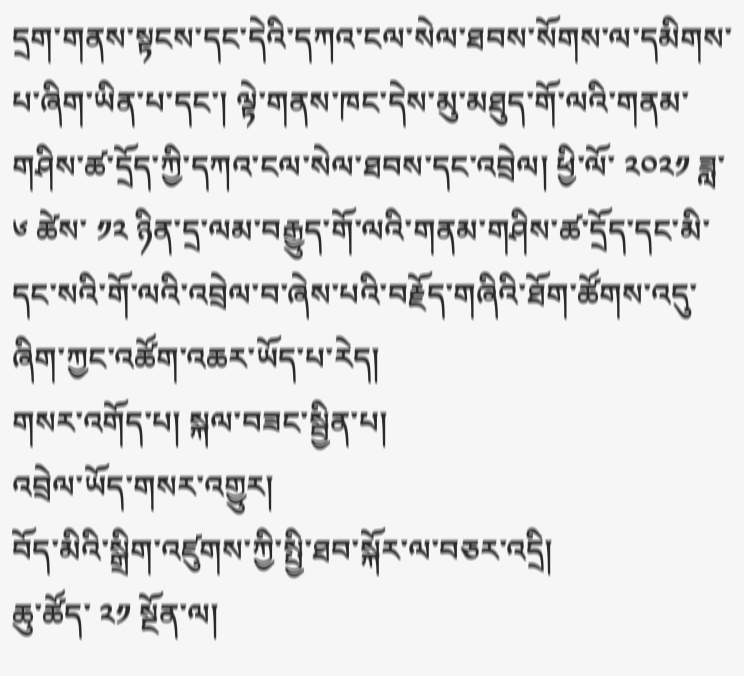དྲག་གནས་སྟངས་དང་དེའི་དཀའ་ངལ་སེལ་ཐབས་སོགས་ལ་དམིགས་པ་ཞིག་ཡིན་པ་དང་། ལྟེ་གནས་ཁང་དེས་མུ་མཐུད་གོ་ལའི་གནམ་གཤིས་ཚ་དྲོད་ཀྱི་དཀའ་ངལ་སེལ་ཐབས་དང་འབྲེལ། ཕྱི་ལོ་ ༢༠༢༡ ཟླ་ ༦ ཚེས་ ༡༢ ཉིན་དྲ་ལམ་བརྒྱུད་གོ་ལའི་གནམ་གཤིས་ཚ་དྲོད་དང་མི་དང་སའི་གོ་ལའི་འབྲེལ་བ་ཞེས་པའི་བརྗོད་གཞིའི་ཐོག་ཚོགས་འདུ་ཞིག་ཀྱང་འཚོག་འཆར་ཡོད་པ་རེད།
གསར་འགོད་པ། སྐལ་བཟང་སྦྱིན་པ།
འབྲེལ་ཡོད་གསར་འགྱུར།
བོད་མིའི་སྒྲིག་འཛུགས་ཀྱི་སྤྱི་ཐབ་སྐོར་ལ་བཅར་འདྲི།
ཆུ་ཚོད་ ༢༡ སྔོན་ལ།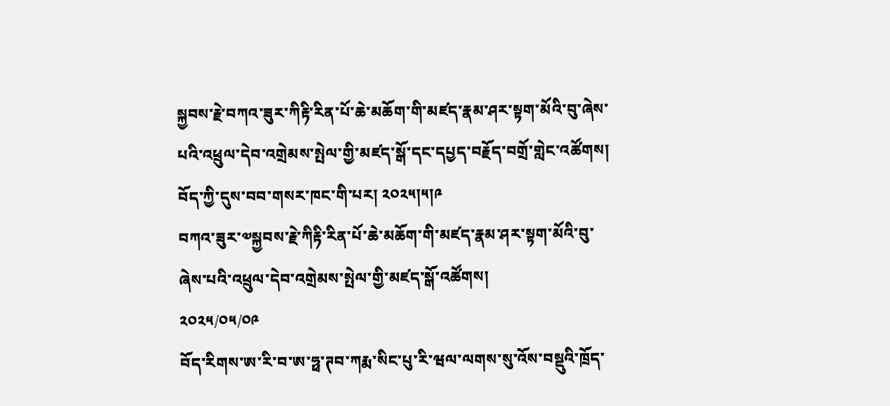སྐྱབས་རྗེ་བཀའ་ཟུར་ཀིརྟི་རིན་པོ་ཆེ་མཆོག་གི་མཛད་རྣམ་ཤར་སྟག་མོའི་བུ་ཞེས་པའི་འཕྲུལ་དེབ་འགྲེམས་སྤེལ་གྱི་མཛད་སྒོ་དང་དཔྱད་བརྗོད་བགྲོ་གླེང་འཚོགས། བོད་ཀྱི་དུས་བབ་གསར་ཁང་གི་པར། ༢༠༢༥།༥།༩
བཀའ་ཟུར་༧སྐྱབས་རྗེ་ཀིརྟི་རིན་པོ་ཆེ་མཆོག་གི་མཛད་རྣམ་ཤར་སྟག་མོའི་བུ་ཞེས་པའི་འཕྲུལ་དེབ་འགྲེམས་སྤེལ་གྱི་མཛད་སྒོ་འཚོགས།
༢༠༢༥/༠༥/༠༩
བོད་རིགས་ཨ་རི་བ་ཨ་ཧྥ་ཊབ་ཀརྨ་སིང་པུ་རི་ཝལ་ལགས་སུ་འོས་བསྡུའི་ཁྲོད་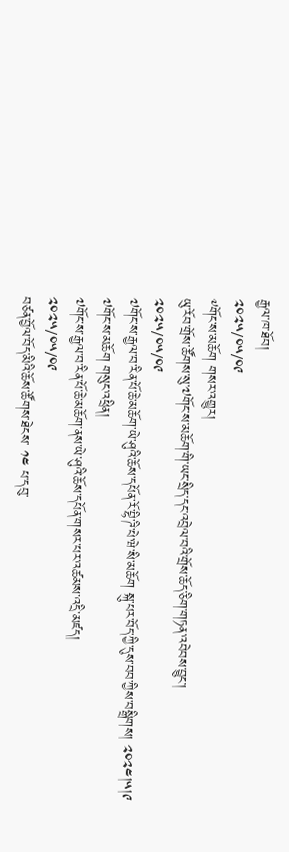རྒྱལ་ཁ་ཐོབ།
༢༠༢༥/༠༥/༠༩
༸གོང་ས་མཆོག གསར་འགྱུར།
ཡུ་རོབ་གྲོས་ཚོགས་སུ་༧གོང་ས་མཆོག་གི་ཡང་སྲིད་དང་འབྲེལ་བའི་གྲོས་ཆོད་ཅིག་གཏན་འབེབས་བྱུང་།
༢༠༢༥/༠༥/༠༩
༧གོང་ས་རྒྱལ་བ་རིན་པོ་ཆེ་མཆོག་ཡེ་ཤུའི་ཆོས་དཔོན་རོ་བྷི་ཌི་པེ་ཝེ་སི་མཆོག སྐུ་པར་བོད་ཀྱི་དུས་བབ་ཀྱིས་བསྒྲིགས། ༢༠༢༤།༥།༩
༧གོང་ས་མཆོག གསུང་འཕྲིན།
༧གོང་ས་རྒྱལ་བ་རིན་པོ་ཆེ་མཆོག་ནས་ཡེ་ཤུའི་ཆོས་དཔོན་གསར་པར་འཚམས་འདྲི་མཛད།
༢༠༢༥/༠༥/༠༩
བཙན་བྱོལ་བོད་མིའི་ཆོས་ཚོགས་ཐེངས་ ༡༤ པ་དབུ་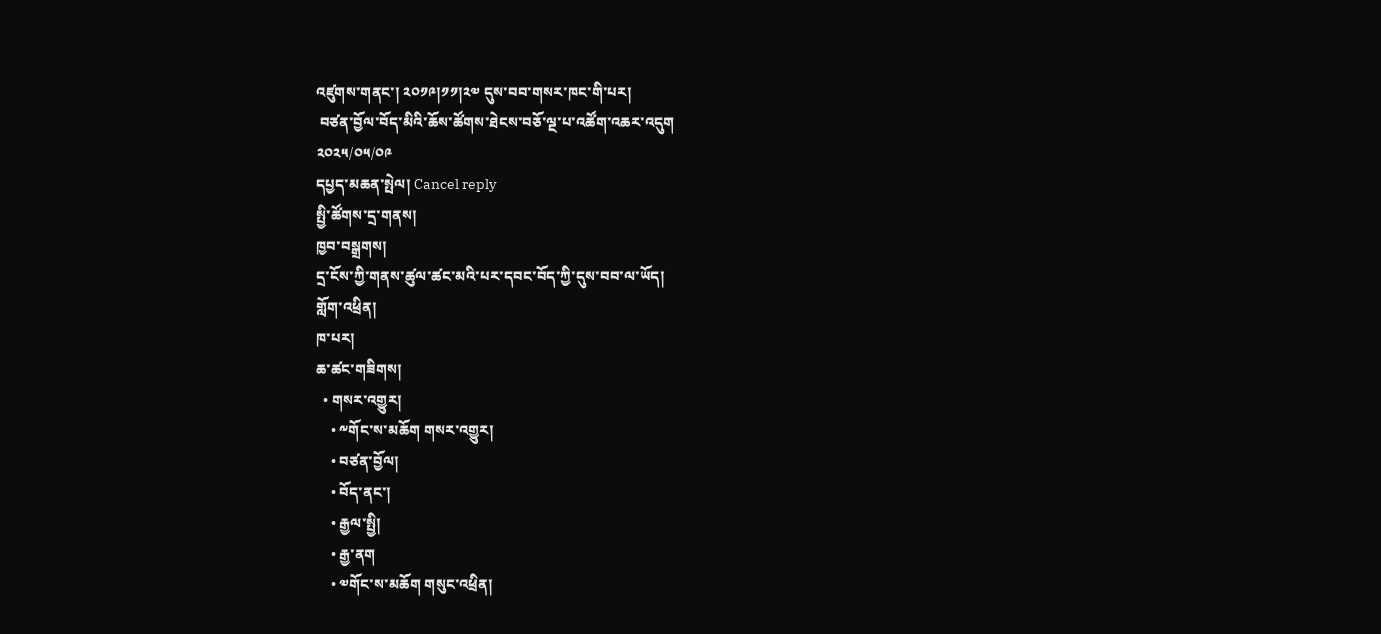འཛུགས་གནང་། ༢༠༡༩།༡༡།༢༧ དུས་བབ་གསར་ཁང་གི་པར།
 བཙན་བྱོལ་བོད་མིའི་ཆོས་ཚོགས་ཐེངས་བཅོ་ལྔ་པ་འཚོག་འཆར་འདུག
༢༠༢༥/༠༥/༠༩
དཔྱད་མཆན་སྤེལ། Cancel reply
སྤྱི་ཚོགས་དྲ་གནས།
ཁྱབ་བསྒྲགས།
དྲ་ངོས་ཀྱི་གནས་ཚུལ་ཚང་མའི་པར་དབང་བོད་ཀྱི་དུས་བབ་ལ་ཡོད།
གློག་འཕྲིན།
ཁ་པར།
ཆ་ཚང་གཟིགས།
  • གསར་འགྱུར།
    • ༸གོང་ས་མཆོག གསར་འགྱུར།
    • བཙན་བྱོལ།
    • བོད་ནང་།
    • རྒྱལ་སྤྱི།
    • རྒྱ་ནག
    • ༧གོང་ས་མཆོག གསུང་འཕྲིན།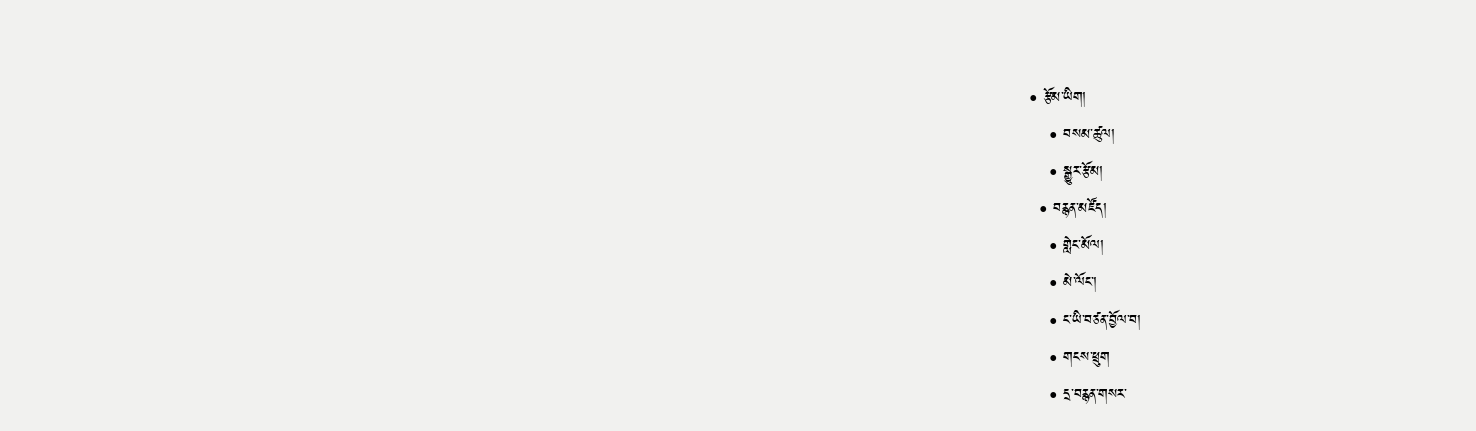• རྩོམ་ཡིག།
    • བསམ་ཚུལ།
    • སྒྱུར་རྩོམ།
  • བརྙན་མཛོད།
    • གླེང་མོལ།
    • མེ་ལོང་།
    • ང་ཡི་བཙན་བྱོལ་བ།
    • གངས་ཕྲུག
    • དྲ་བརྙན་གསར་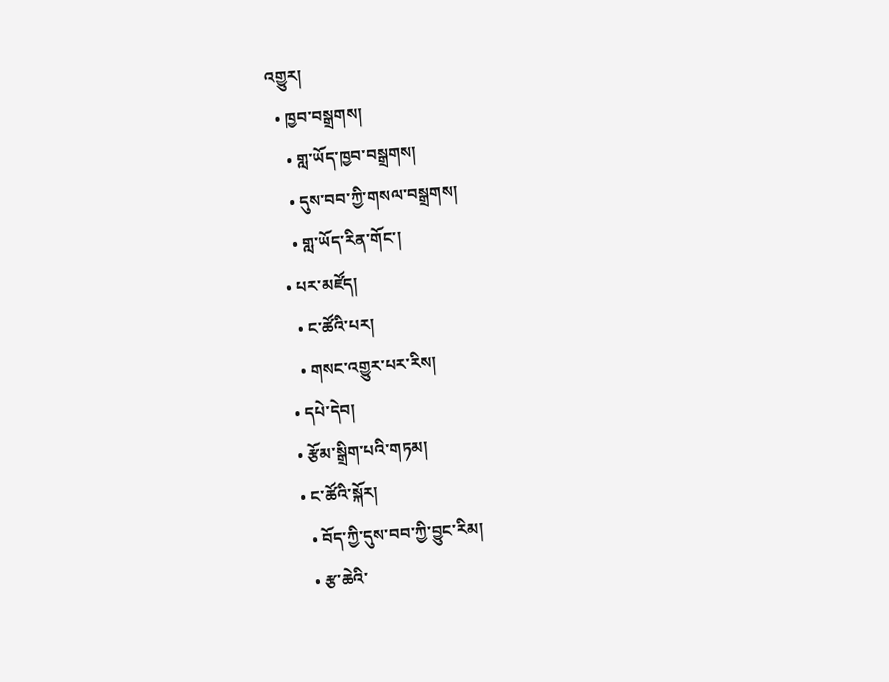འགྱུར།
  • ཁྱབ་བསྒྲགས།
    • གླ་ཡོད་ཁྱབ་བསྒྲགས།
    • དུས་བབ་ཀྱི་གསལ་བསྒྲགས།
    • གླ་ཡོད་རིན་གོང་།
  • པར་མཛོད།
    • ང་ཚོའི་པར།
    • གསང་འགྱུར་པར་རིས།
  • དཔེ་དེབ།
  • རྩོམ་སྒྲིག་པའི་གཏམ།
  • ང་ཚོའི་སྐོར།
    • བོད་ཀྱི་དུས་བབ་ཀྱི་བྱུང་རིམ།
    • རྩ་ཆེའི་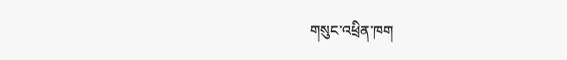གསུང་འཕྲིན་ཁག